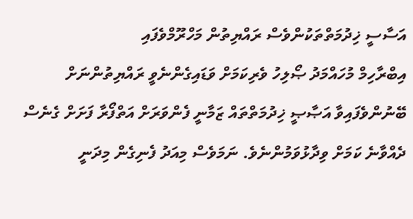އަސާސީ ޚިދުމަތްތަކުންވެސް ރައްޔިތުން މަހްރޫމްވެފައި
އިބްރާހިމް މުހައްމަދު ޞޯލިހު ވެރިކަމަށް ވަޑައިގެންނެވީ ރައްޔިތުންނަށް ބޭނުންވެފައިވާ އަޞާޞީ ޚިދުމަތްތައް ޒަމާނީ ފެންވަރަށް އަތްފޯރާ ފަށަށް ގެނެސް ދެއްވާނެ ކަމަށް ވިދާޅުވަމުންނެވެ. ނަމަވެސް މިއަދު ފެނިގެން މިދަނީ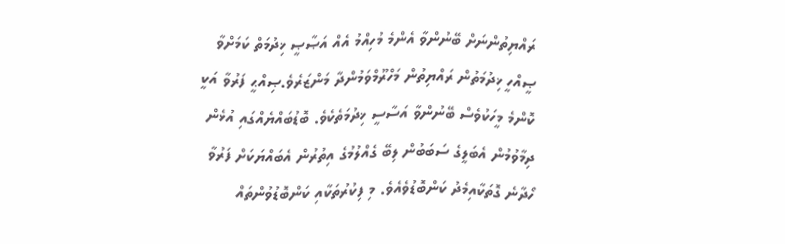ރައްޔިތުންނަށް ބޭނުންވާ އެންމެ މުހިއްމު އެއް އަޞާޞީ ޚިދުމަތް ކަމަށްވާ ޞީއްހީ ޚިދުމަތުން ރައްޔިތުން މަހްރޫމްވަމުންދާ މަންޒަރެވެ.ޞިއްޙީ ފަރުވާ އަކީ ކޮންމެ މީހަކުވެސް ބޭނުންވާ އަސާސީ ޚިދުމަތެކެވެ. ބޮޑުބައްޔެއްގައި އުޅެން ދިމާވުމުން އެބަލީގެ ސަބަބުން ލިބޭ ގެއްލުމުގެ އިތުރުން އެބައްޔަކަށް ފަރުވާ ހޯދާނެ ގޮތަކާއިމެދު ކަންބޮޑުވެއެވެ. މި ފިކުރުތަކާއި ކަންބޮޑުވުންތައް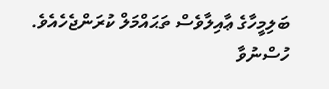ބަލިމީހާގެ ޢާއިލާވެސް ތަޙައްމަލް ކުރަންޖެހެއެވެ. ހުސްނުވާ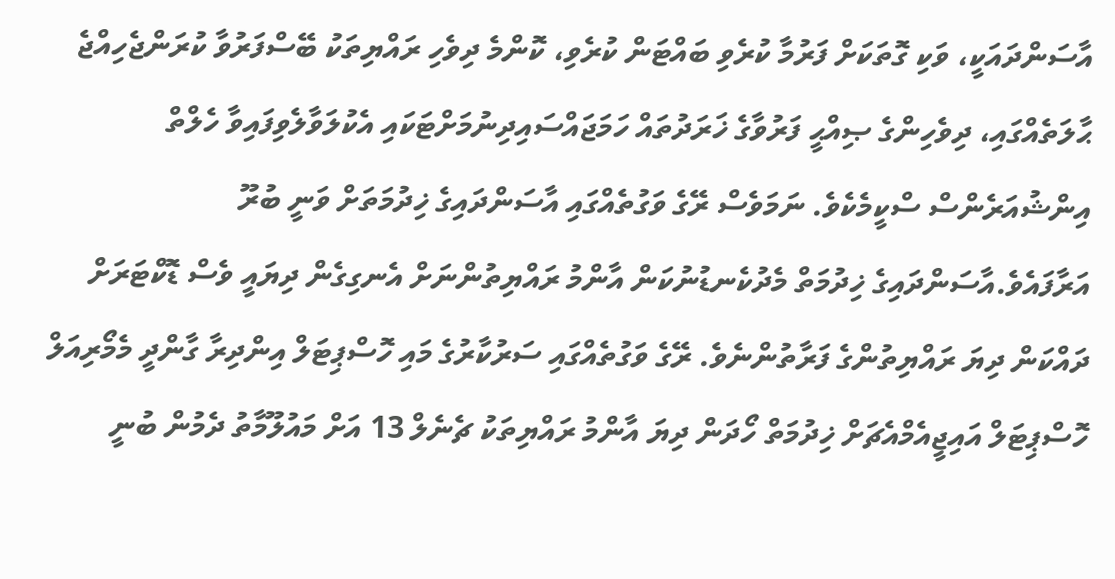އާސަންދައަކީ، ވަކި ގޮތަކަށް ފަރުމާ ކުރެވި ބައްޓަން ކުރެވި، ކޮންމެ ދިވެހި ރައްޔިތަކު ބޭސްފަރުވާ ކުރަންޖެހިއްޖެ ޙާލަތެއްގައި، ދިވެހިންގެ ޞިއްޙީ ފަރުވާގެ ޚަރަދުތައް ހަމަޖައްސައިދިނުމަށްޓަކައި އެކުލަވާލެވިފައިވާ ހެލްތް އިންޝުއަރެންސް ސްކީމެކެވެ. ނަމަވެސް ރޭގެ ވަގުތެއްގައި އާސަންދައިގެ ޚިދުމަތަށް ވަނީ ބުރޫ އަރާފައެވެ.އާސަންދައިގެ ޚިދުމަތް މެދުކެނޑުނުކަން އާންމު ރައްޔިތުންނަށް އެނގިގެން ދިޔައީ ވެސް ޑޮކްޓަރަށް ދައްކަން ދިޔަ ރައްޔިތުންގެ ފަރާތުންނެވެ. ރޭގެ ވަގުތެއްގައި ސަރުކާރުގެ މައި ހޮސްޕިޓަލް އިންދިރާ ގާންދީ މެމޯރިއަލް ހޮސްޕިޓަލް އައިޖީއެމްއެޗަށް ޚިދުމަތް ހޯދަން ދިޔަ އާންމު ރައްޔިތަކު ޗެނެލް 13 އަށް މައުލޫމާތު ދެމުން ބުނީ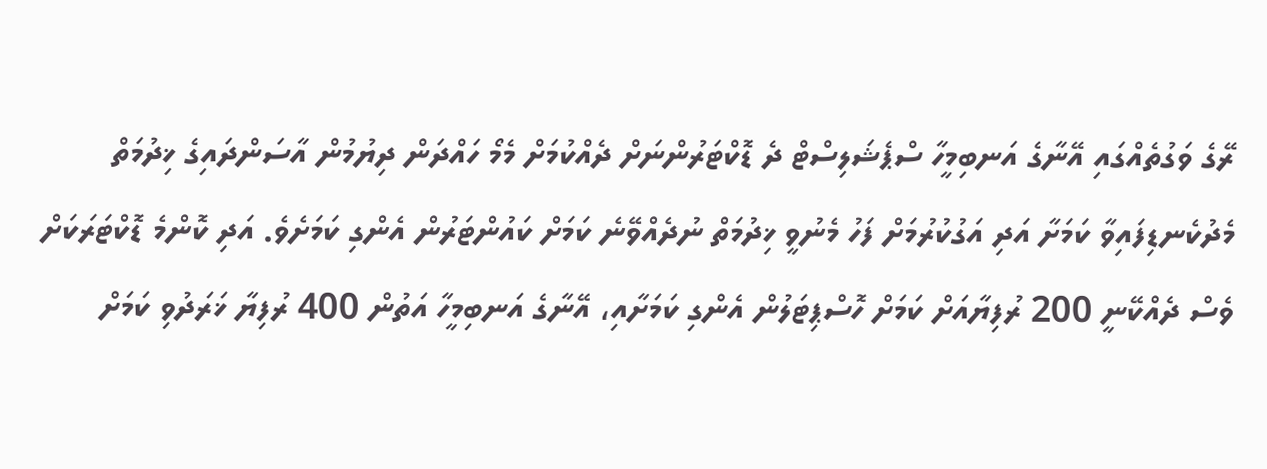ރޭގެ ވަގުތެއްގައި އޭނާގެ އަނބިމީހާ ސްޕެޝަލިސްޓް ދެ ޑޮކްޓަރުންނަށް ދެއްކުމަށް މެމޯ ހައްދަން ދިޔުމުން އާސަންދައިގެ ޚިދުމަތް މެދުކެނޑިފައިވާ ކަމަށާ އަދި އަގުކުރުމަށް ފަހު މެނުވީ ޚިދުމަތް ނުދެއްވޭނެ ކަމަށް ކައުންޓަރުން އެންގި ކަމަށެވެ. އަދި ކޮންމެ ޑޮކްޓަރަކަށް ވެސް ދެއްކޭނީ 200 ރުފިޔާއަށް ކަމަށް ހޮސްޕިޓަލުން އެންގި ކަމަށާއި، އޭނާގެ އަނބިމީހާ އަތުން 400 ރުފިޔާ ޚަރަދުވި ކަމަށް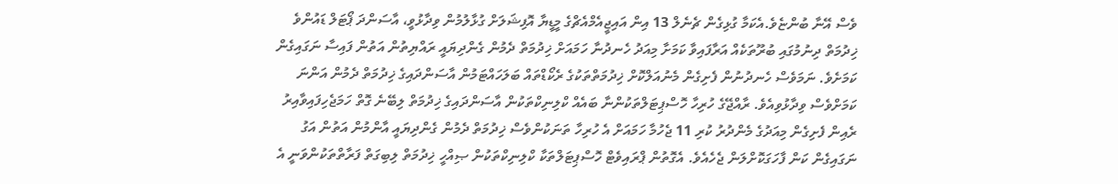ވެސް އޭނާ ބުންޏެވެ.އެކަމާ ގުޅިގެން ޗެނެލް 13 އިން އައިޖީއެމްއެޗްގެ މީޑީޔާ އޮފިޝަލަށް ގުޅާލުމުން ވިދާޅުވީ، އާސަންދަ ޕޯޓަލް ޑައުންވެ ޚިދުމަތް ދިނުމުގައި ބުރޫތަކެއް އަރާފައިވާ ކަމަށާ މިއަދު ހެނދުނާ ހަމައަށް ޚިދުމަތް ދެމުން ގެންދިޔައީ ރައްޔިތުން އަތުން ފައިސާ ނަގައިގެން ކަމަށެވެ. ނަމަވެސް ހެނދުނުން ފެށިގެން މެނުއަލްކޮށް ޚިދުމަތްތަކުގެ ރެކޯޑްތައް ބަލަހައްޓަމުން އާސަންދައިގެ ޚިދުމަތް ދެމުން އަންނަ ކަމަށްވެސް ވިދާޅުވިއެވެ. ރާއްޖޭގެ ހުރިހާ ހޮސްޕިޓަލްތަކުންނާ ބައެއް ކްލިނިކްތަކުން އާސަންދައިގެ ޚިދުމަތް ލިބޭނެ ގޮތް ހަމަޖެހިފައިވާއިރު ރެއިން ފެށިގެން މިއަދުގެ މެންދުރު ކުރި 11 ޖެހުމާ ހަމައަށް އެ ހުރިހާ ތަނަކުންވެސް ޚިދުމަތް ދެމުން ގެންދިޔައީ އާންމުން އަތުން އަގު ނަގައިގެން ކަން ފާހަގަކޮށްލަން ޖެހެއެވެ. އެގޮތުން ޕްރައިވެޓް ހޮސްޕިޓަލްތަކާ ކްލިނިކްތަކުން ޞިއްހީ ޚިދުމަތް ލިބިގަތް ފަރާތްތަކުންވަނީ އެ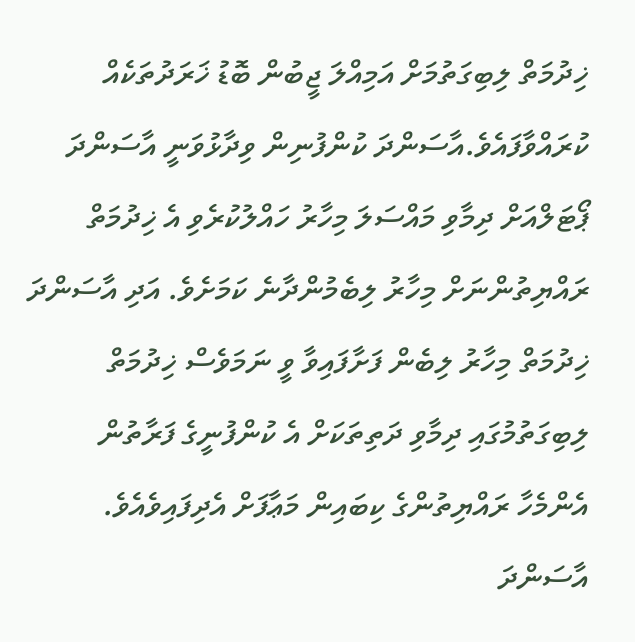ޚިދުމަތް ލިބިގަތުމަށް އަމިއްލަ ޖީބުން ބޮޑު ޚަރަދުތަކެއް ކުރައްވާފައެވެ.އާސަންދަ ކުންފުނިން ވިދާޅުވަނީ އާސަންދަ ޕޯޓަލްއަށް ދިމާވި މައްސަލަ މިހާރު ހައްލުކުރެވި އެ ޚިދުމަތް ރައްޔިތުންނަށް މިހާރު ލިބެމުންދާނެ ކަމަށެވެ. އަދި އާސަންދަ ޚިދުމަތް މިހާރު ލިބެން ފަށާފައިވާ ވީ ނަމަވެސް ޚިދުމަތް ލިބިގަތުމުގައި ދިމާވި ދަތިތަކަށް އެ ކުންފުނީގެ ފަރާތުން އެންމެހާ ރައްޔިތުންގެ ކިބައިން މަޢާފަށް އެދިފައިވެއެވެ. އާސަންދަ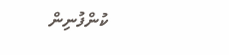ކުންފުނިން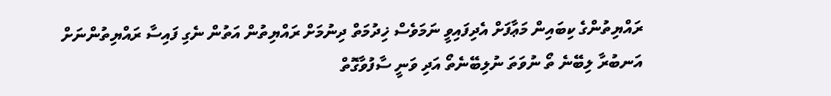ރައްޔިތުންގެ ކިބައިން މަޢާފަށް އެދިފައިވީ ނަމަވެސް ޚިދުމަތް ދިނުމަށް ރައްޔިތުން އަތުން ނެގި ފައިސާ ރައްޔިތުންނަށް އަނބުރާ ލިބޭނެ ތޯ ނުވަތަ ނުލިބޭނެތޯ އަދި ވަނީ ސާފުވާގޮތް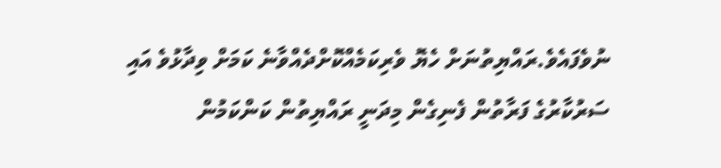ނުވެފައެވެ.ރައްޔިތުނަށް ހެޔޮ ވެރިކަމެއްކޮށްދެއްވާނެ ކަމަށް ވިދާޅުވެ އައި ސަރުކާރުގެ ފަރާތުން ފެނިގެން މިދަނީ ރައްޔިތުން ކަންކަމުން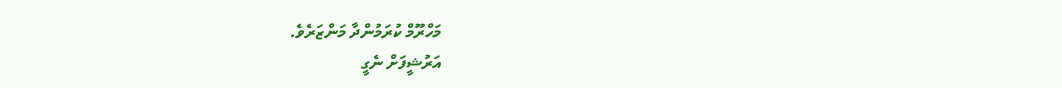މަހްރޫމް ކުރަމުންދާ މަންޒަރެވެ.
އަރުޝީފަށް ނެގީ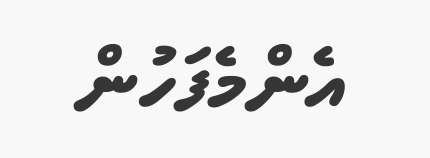އެންމެފަހުން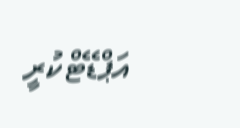އަޕްޑޭޓްކުރީ